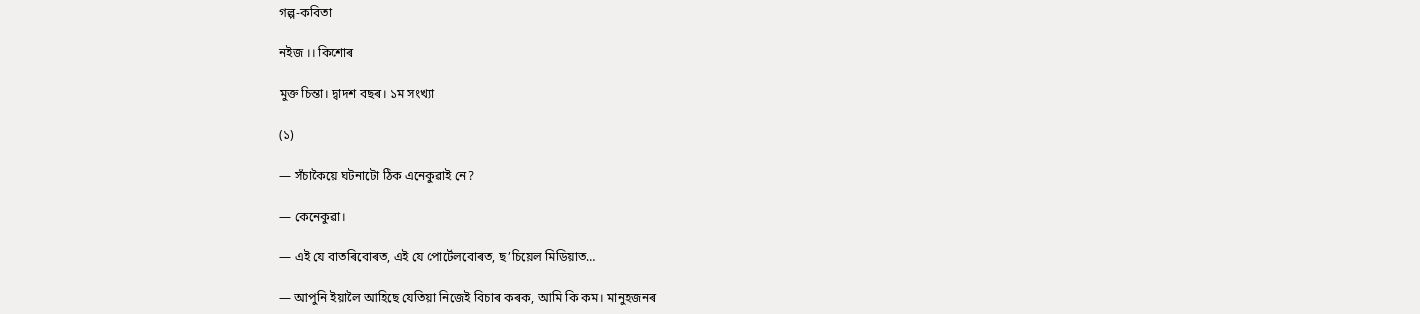গল্প-কবিতা

ন‌ইজ ।। কিশোৰ

মুক্ত চিন্তা। দ্বাদশ বছৰ। ১ম সংখ্যা

(১)

— সঁচাকৈয়ে ঘটনাটো ঠিক এনেকুৱাই নে?

— কেনেকুৱা।

— এই যে বাতৰিবোৰত, এই যে পোৰ্টেলবোৰত, ছ’চিয়েল মিডিয়াত…

— আপুনি ইয়ালৈ আহিছে যেতিয়া নিজেই বিচাৰ কৰক, আমি কি কম। মানুহজনৰ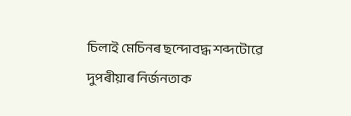চিলাই মেচিনৰ ছন্দোবদ্ধ শব্দটোৱে দুপৰীয়াৰ নিৰ্জনতাক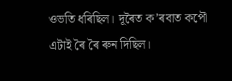ওভতি ধৰিছিল। দূৰৈত ক’ৰবাত কপৌ এটাই ৰৈ ৰৈ ৰুন দিছিল।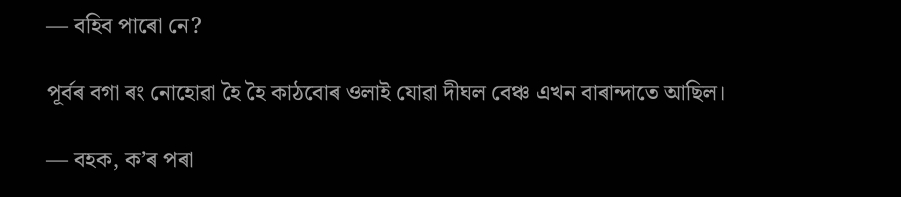— বহিব পাৰো নে?

পূৰ্বৰ বগা ৰং নোহোৱা হৈ হৈ কাঠবোৰ ওলাই যোৱা দীঘল বেঞ্চ এখন বাৰান্দাতে আছিল।

— বহক, ক’ৰ পৰা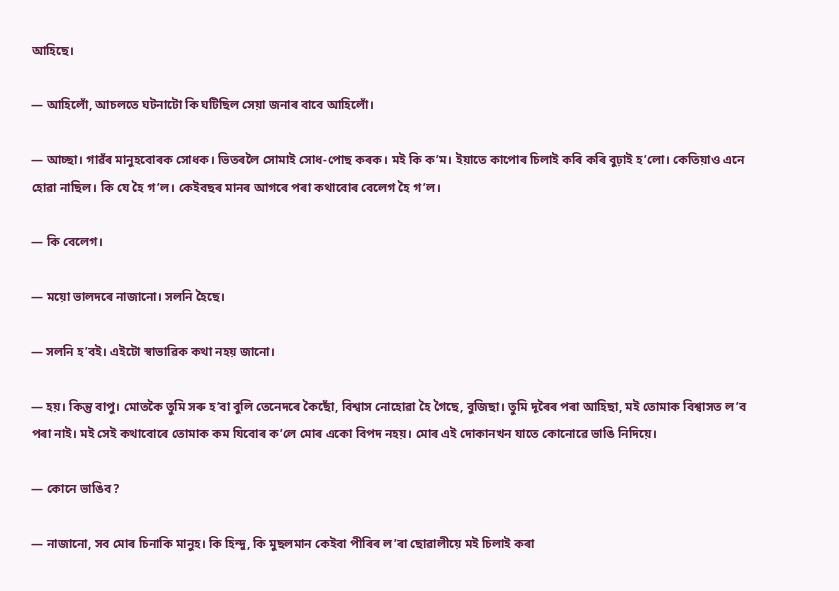আহিছে।

— আহিলোঁ, আচলতে ঘটনাটো কি ঘটিছিল সেয়া জনাৰ বাবে আহিলোঁ।

— আচ্ছা। গাৱঁৰ মানুহবোৰক সোধক। ভিতৰলৈ সোমাই সোধ-পোছ কৰক। মই কি ক’ম। ইয়াতে কাপোৰ চিলাই কৰি কৰি বুঢ়াই হ’লো। কেতিয়াও এনে হোৱা নাছিল। কি যে হৈ গ’ল। কেইবছৰ মানৰ আগৰে পৰা কথাবোৰ বেলেগ হৈ গ’ল।

— কি বেলেগ।

— ময়ো ভালদৰে নাজানো। সলনি হৈছে।

— সলনি হ’ব‌ই। এইটো স্বাভাৱিক কথা নহয় জানো।

— হয়। কিন্তু বাপু। মোতকৈ তুমি সৰু হ’বা বুলি তেনেদৰে কৈছোঁ, বিশ্বাস নোহোৱা হৈ গৈছে, বুজিছা। তুমি দূৰৈৰ পৰা আহিছা, মই তোমাক বিশ্বাসত ল’ব পৰা নাই। মই সেই কথাবোৰে তোমাক কম যিবোৰ ক’লে মোৰ একো বিপদ নহয়। মোৰ এই দোকানখন যাতে কোনোৱে ভাঙি নিদিয়ে।

— কোনে ভাঙিব?

— নাজানো, সব মোৰ চিনাকি মানুহ। কি হিন্দু, কি মুছলমান কেইবা পীৰিৰ ল’ৰা ছোৱালীয়ে ম‌ই চিলাই কৰা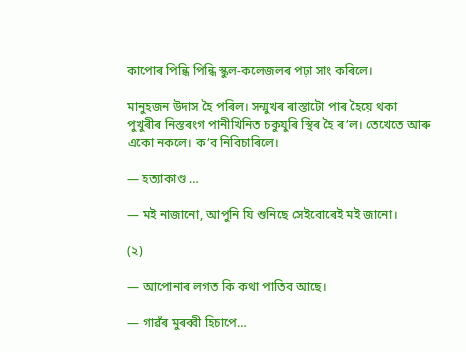কাপোৰ পিন্ধি পিন্ধি স্কুল-কলেজলৰ পঢ়া সাং কৰিলে।

মানুহজন উদাস হৈ পৰিল। সন্মুখৰ ৰাস্তাটো পাৰ হৈয়ে থকা পুখুৰীৰ নিস্তৰংগ পানীখিনিত চকুযুৰি স্থিৰ হৈ ৰ’ল। তেখেতে আৰু একো নকলে। ক’ব নিবিচাৰিলে।

— হত্যাকাণ্ড …

— মই নাজানো, আপুনি যি শুনিছে সেইবোৰেই মই জানো।

(২)

— আপোনাৰ লগত কি কথা পাতিব আছে।

— গাৱঁৰ মুৰব্বী হিচাপে…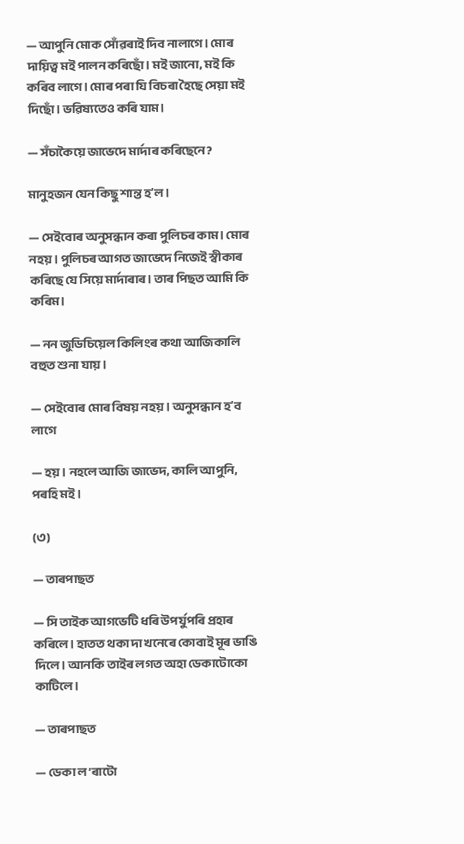— আপুনি মোক সোঁৱৰাই দিব নালাগে। মোৰ দায়িত্ব ম‌ই পালন কৰিছোঁ। মই জানো, মই কি কৰিব লাগে। মোৰ পৰা যি বিচৰা হৈছে সেয়া মই দিছোঁ। ভৱিষ্যতেও কৰি যাম।

— সঁচাকৈয়ে জাভেদে মাৰ্দাৰ কৰিছেনে?

মানুহজন যেন কিছু শান্ত হʼল।

— সেইবোৰ অনুসন্ধান কৰা পুলিচৰ কাম। মোৰ নহয়। পুলিচৰ আগত জাভেদে নিজেই স্বীকাৰ কৰিছে যে সিয়ে মাৰ্দাৰাৰ। তাৰ পিছত আমি কি কৰিম।

— নন জুডিচিয়েল কিলিংৰ কথা আজিকালি বহুত শুনা যায়।

— সেইবোৰ মোৰ বিষয় নহয়। অনুসন্ধান হʼব লাগে

— হয়। নহলে আজি জাভেদ, কালি আপুনি, পৰহি মই।

(৩)

— তাৰপাছত

— সি তাইক আগভেটি ধৰি উপৰ্যুপৰি প্ৰহাৰ কৰিলে। হাতত থকা দা খনেৰে কোবাই মূৰ ভাঙি দিলে। আনকি তাইৰ লগত অহা ডেকাটোকো কাটিলে।

— তাৰপাছত

— ডেকা ল’ৰাটো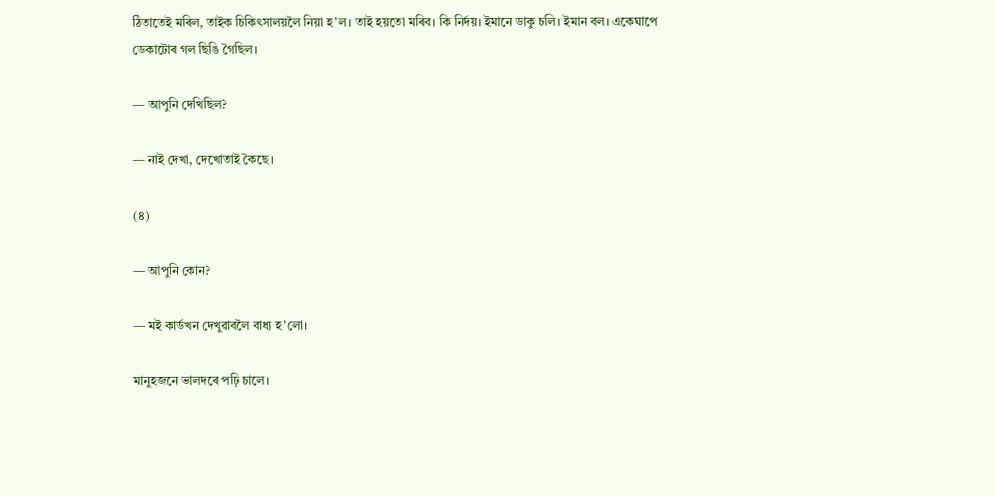ঠিতাতেই মৰিল, তাইক চিকিৎসালয়লৈ নিয়া হ’ল। তাই হয়তো মৰিব। কি নিৰ্দয়। ইমানে ডাকু চলি। ইমান বল। একেঘাপে ডেকাটোৰ গল ছিঙি গৈছিল।

— আপুনি দেখিছিল?

— নাই দেখা, দেখোতাই কৈছে।

(৪)

— আপুনি কোন?

— মই কাৰ্ডখন দেখুৱাবলৈ বাধ্য হ’লো।

মানুহজনে ভালদৰে পঢ়ি চালে।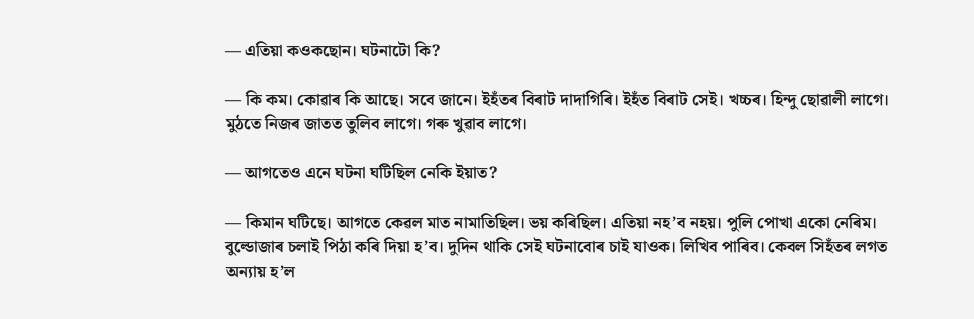— এতিয়া ক‌ওকছোন। ঘটনাটো কি?

— কি কম। কোৱাৰ কি আছে। সবে জানে। ইহঁতৰ বিৰাট দাদাগিৰি। ইহঁত বিৰাট সেই। খচ্চৰ। হিন্দু ছোৱালী লাগে। মুঠতে নিজৰ জাতত তুলিব লাগে। গৰু খুৱাব লাগে।

— আগতেও এনে ঘটনা ঘটিছিল নেকি ইয়াত?

— কিমান ঘটিছে। আগতে কেৱল মাত নামাতিছিল। ভয় কৰিছিল। এতিয়া নহ’ব নহয়। পুলি পোখা একো নেৰিম। বুল্ডোজাৰ চলাই পিঠা কৰি দিয়া হ’ব। দুদিন থাকি সেই ঘটনাবোৰ চাই যাওক। লিখিব পাৰিব। কেবল সিহঁতৰ লগত অন্যায় হ’ল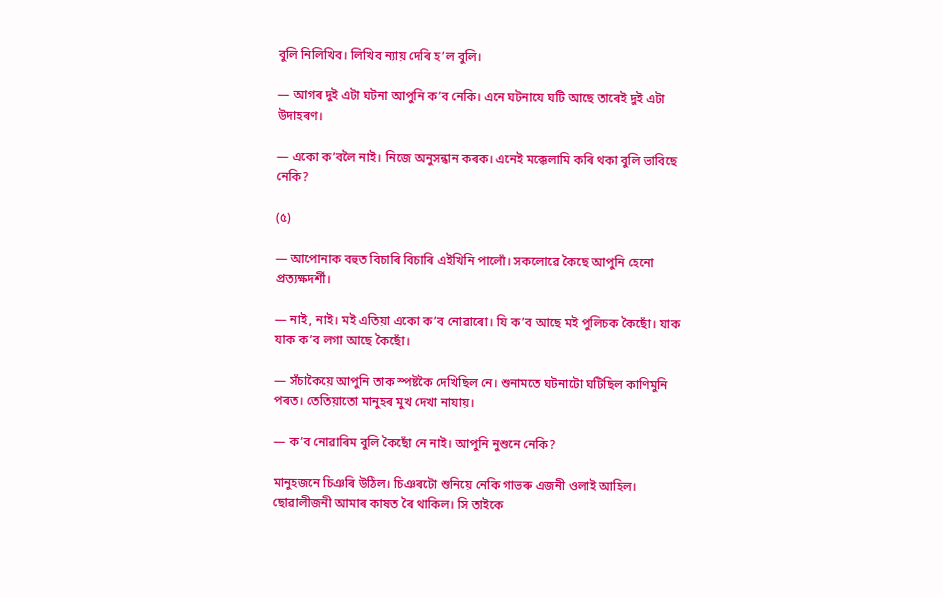বুলি নিলিখিব। লিখিব ন্যায় দেৰি হ’ল বুলি।

— আগৰ দুই এটা ঘটনা আপুনি ক’ব নেকি। এনে ঘটনাযে ঘটি আছে তাৰেই দুই এটা উদাহৰণ।

— একো ক’বলৈ নাই। নিজে অনুসন্ধান কৰক। এনেই মক্কেলামি কৰি থকা বুলি ভাবিছে নেকি?

(৫)

— আপোনাক বহুত বিচাৰি বিচাৰি এইখিনি পালোঁ। সকলোৱে কৈছে আপুনি হেনো প্ৰত্যক্ষদৰ্শী।

— নাই, নাই। মই এতিয়া একো ক’ব নোৱাৰো। যি ক’ব আছে মই পুলিচক কৈছোঁ। যাক যাক ক’ব লগা আছে কৈছোঁ।

— সঁচাকৈয়ে আপুনি তাক স্পষ্টকৈ দেখিছিল নে। শুনামতে ঘটনাটো ঘটিছিল কাণিমুনি পৰত। তেতিয়াতো মানুহৰ মুখ দেখা নাযায়।

— ক’ব নোৱাৰিম বুলি কৈছোঁ নে নাই। আপুনি নুশুনে নেকি?

মানুহজনে চিঞৰি উঠিল। চিঞৰটো শুনিয়ে নেকি গাভৰু এজনী ওলাই আহিল। ছোৱালীজনী আমাৰ কাষত ৰৈ থাকিল। সি তাইকে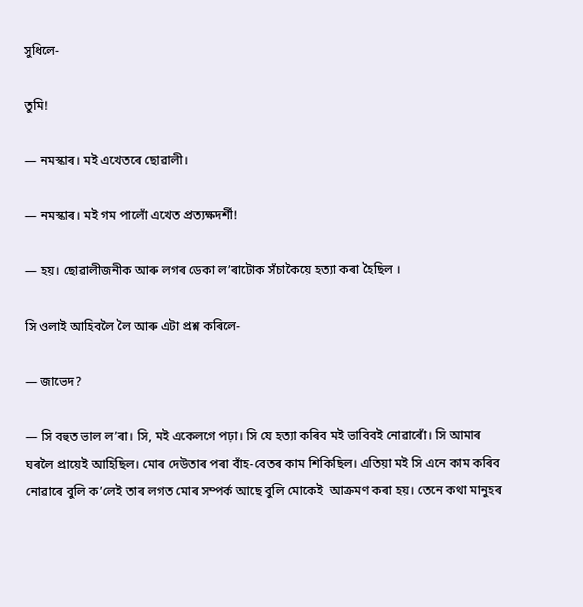সুধিলে-

তুমি!

— নমস্কাৰ। মই এখেতৰে ছোৱালী।

— নমস্কাৰ। মই গম পালোঁ এখেত প্ৰত্যক্ষদৰ্শী!

— হয়। ছোৱালীজনীক আৰু লগৰ ডেকা ল’ৰাটোক সঁচাকৈয়ে হত্যা কৰা হৈছিল ।

সি ওলাই আহিবলৈ লৈ আৰু এটা প্ৰশ্ন কৰিলে-

— জাভেদ?

— সি বহুত ভাল ল’ৰা। সি, মই একেলগে পঢ়া। সি যে হত্যা কৰিব মই ভাবিবই নোৱাৰোঁ। সি আমাৰ ঘৰলৈ প্ৰায়েই আহিছিল। মোৰ দেউতাৰ পৰা বাঁহ-বেতৰ কাম শিকিছিল। এতিয়া মই সি এনে কাম কৰিব নোৱাৰে বুলি ক’লেই তাৰ লগত মোৰ সম্পৰ্ক আছে বুলি মোকেই  আক্ৰমণ কৰা হয়। তেনে কথা মানুহৰ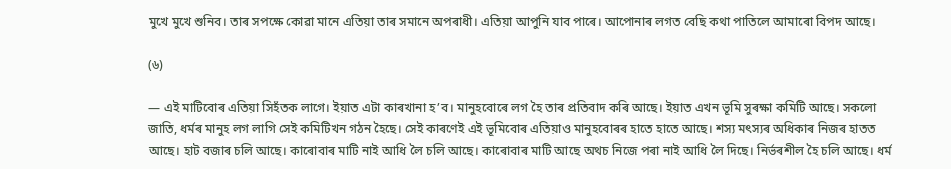মুখে মুখে শুনিব। তাৰ সপক্ষে কোৱা মানে এতিয়া তাৰ সমানে অপৰাধী। এতিয়া আপুনি যাব পাৰে। আপোনাৰ লগত বেছি কথা পাতিলে আমাৰো বিপদ আছে।

(৬)

— এই মাটিবোৰ এতিয়া সিহঁতক লাগে। ইয়াত এটা কাৰখানা হ’ব। মানুহবোৰে লগ হৈ তাৰ প্ৰতিবাদ কৰি আছে। ইয়াত এখন ভূমি সুৰক্ষা কমিটি আছে। সকলো জাতি, ধৰ্মৰ মানুহ লগ লাগি সেই কমিটিখন গঠন হৈছে। সেই কাৰণেই এই ভূমিবোৰ এতিয়াও মানুহবোৰৰ হাতে হাতে আছে। শস্য মৎস্যৰ অধিকাৰ নিজৰ হাতত আছে। হাট বজাৰ চলি আছে। কাৰোবাৰ মাটি নাই আধি লৈ চলি আছে। কাৰোবাৰ মাটি আছে অথচ নিজে পৰা নাই আধি লৈ দিছে। নিৰ্ভৰশীল হৈ চলি আছে। ধৰ্ম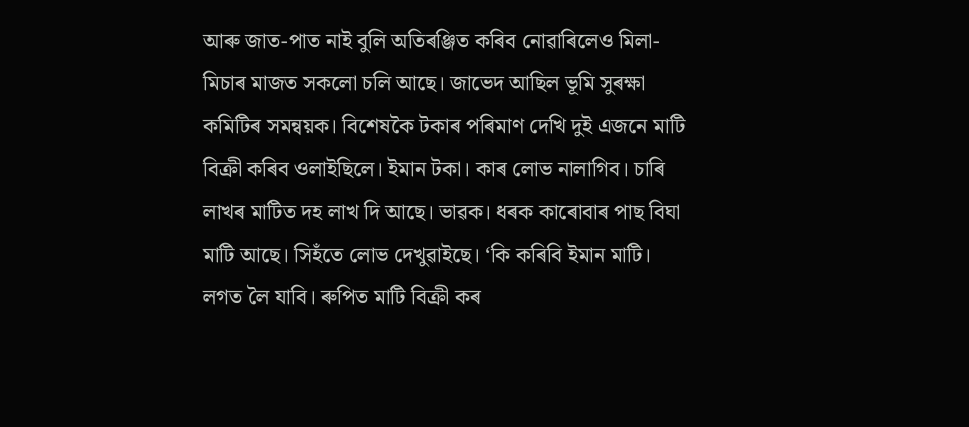আৰু জাত-পাত নাই বুলি অতিৰঞ্জিত কৰিব নোৱাৰিলেও মিলা-মিচাৰ মাজত সকলো চলি আছে। জাভেদ আছিল ভূমি সুৰক্ষা কমিটিৰ সমন্বয়ক। বিশেষকৈ টকাৰ পৰিমাণ দেখি দুই এজনে মাটি বিক্ৰী কৰিব ওলাইছিলে। ইমান টকা। কাৰ লোভ নালাগিব। চাৰি লাখৰ মাটিত দহ লাখ দি আছে। ভাৱক। ধৰক কাৰোবাৰ পাছ বিঘা মাটি আছে। সিহঁতে লোভ দেখুৱাইছে। ‘কি কৰিবি ইমান মাটি। লগত লৈ যাবি। ৰুপিত মাটি বিক্ৰী কৰ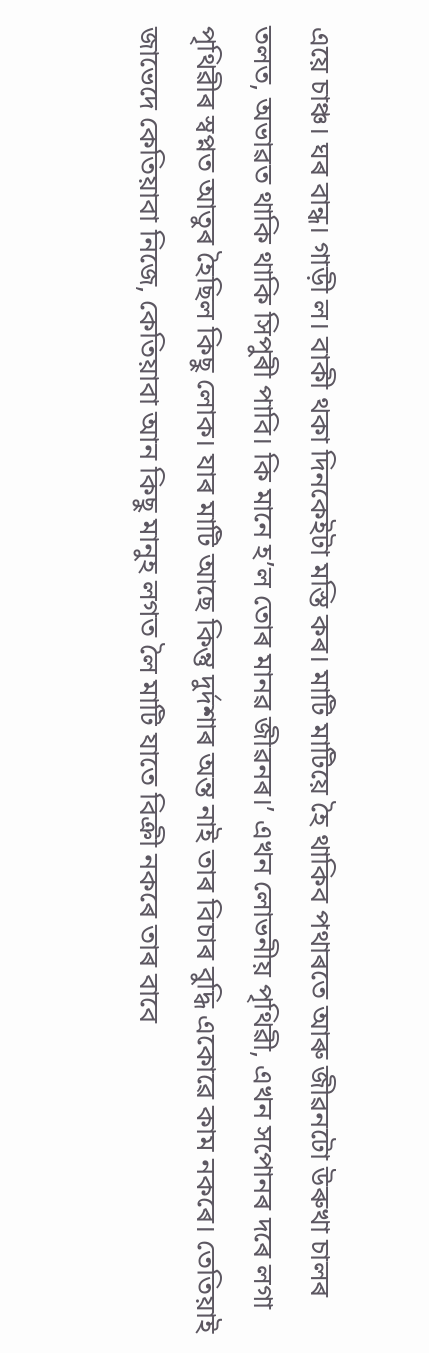এয়ে চাঞ্চ। ঘৰ বান্ধ। গাড়ী ল। বাকী থকা দিনকেইটা মস্তি কৰ। মাটি মাটিয়ে হৈ থাকিব পথাৰতে আৰু জীৱনটো উৰুখা চালৰ তলত, অভাৱত থাকি থাকি সিপুৰী পাবি। কি মানে হʼল তোৰ মানৱ জীৱনৰ।’ এখন লোভনীয় পৃথিৱী, এখন সপোনৰ দৰে লগা পৃথিৱীৰ স্বপ্নত আতুৰ হৈছিল কিছু লোক। যাৰ মাটি আছে কিন্তু দুৰ্দশাৰ অন্ত নাই তাৰ বিচাৰ বুদ্ধি একোৱে কাম নকৰে। তেতিয়াই জাভেদে কেতিয়াবা নিজে, কেতিয়াবা আন কিছু মানুহ লগত লৈ মাটি যাতে বিক্ৰী নকৰে তাৰ বাবে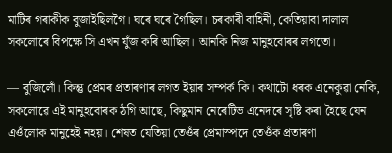মাটিৰ গৰাকীক বুজাইছিলগৈ। ঘৰে ঘৰে গৈছিল। চৰকাৰী বাহিনী, কেতিয়াবা দালাল সকলোৰে বিপক্ষে সি এখন যুঁজ কৰি আছিল। আনকি নিজ মানুহবোৰৰ লগতো।

— বুজিলোঁ। কিন্তু প্ৰেমৰ প্ৰতাৰণাৰ লগত ইয়াৰ সম্পৰ্ক কি। কথাটো ধৰক এনেকুৱা নেকি, সকলোৱে এই মানুহবোৰক ঠগি আছে, কিছুমান নেৰেটিভ এনেদৰে সৃষ্টি কৰা হৈছে যেন এওঁলোক মানুহেই নহয়। শেষত যেতিয়া তেওঁৰ প্ৰেমাস্পদে তেওঁক প্ৰতাৰণা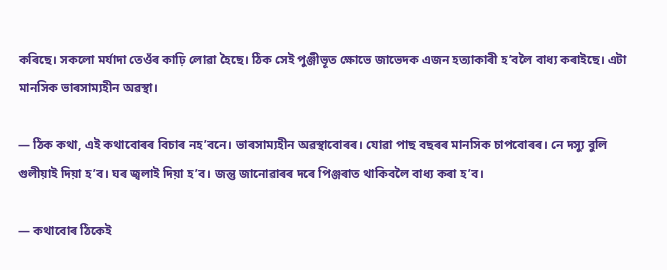কৰিছে। সকলো মৰ্যাদা তেওঁৰ কাঢ়ি লোৱা হৈছে। ঠিক সেই পুঞ্জীভূত ক্ষোভে জাভেদক এজন হত্যাকাৰী হ’বলৈ বাধ্য কৰাইছে। এটা মানসিক ভাৰসাম্যহীন অৱস্থা।

— ঠিক কথা, এই কথাবোৰৰ বিচাৰ নহ’বনে। ভাৰসাম্যহীন অৱস্থাবোৰৰ। যোৱা পাছ বছৰৰ মানসিক চাপবোৰৰ। নে দস্যু বুলি গুলীয়াই দিয়া হ’ব। ঘৰ জ্বলাই দিয়া হ’ব। জন্তু জানোৱাৰৰ দৰে পিঞ্জৰাত থাকিবলৈ বাধ্য কৰা হ’ব।

— কথাবোৰ ঠিকেই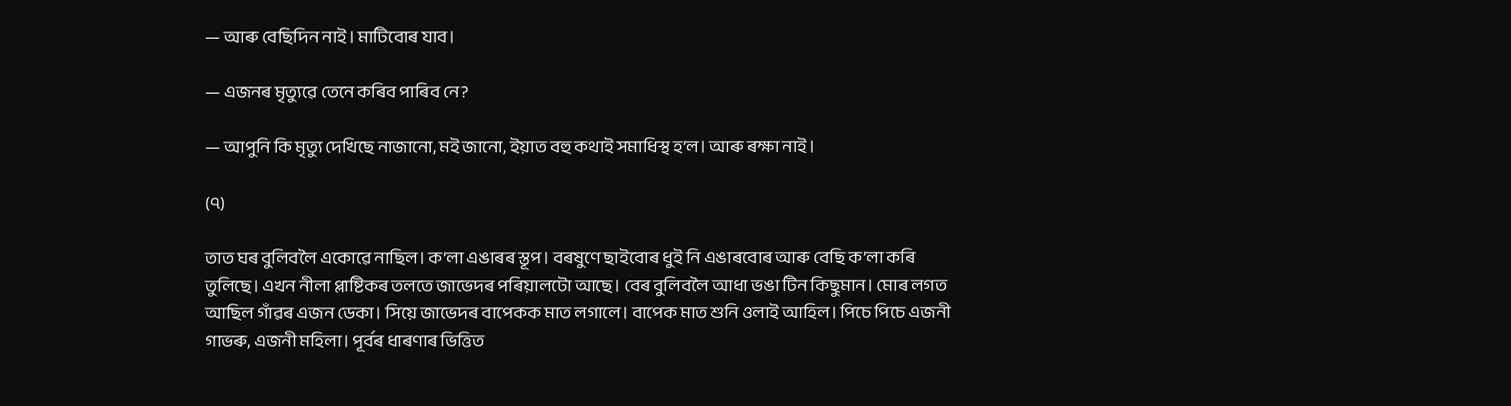— আৰু বেছিদিন নাই। মাটিবোৰ যাব।

— এজনৰ মৃত্যুৱে তেনে কৰিব পাৰিব নে?

— আপুনি কি মৃত্যু দেখিছে নাজানো, মই জানো, ইয়াত বহু কথাই সমাধিস্থ হ’ল। আৰু ৰক্ষা নাই।

(৭)

তাত ঘৰ বুলিবলৈ একোৱে নাছিল। ক’লা এঙাৰৰ স্তূপ। বৰষুণে ছাইবোৰ ধুই নি এঙাৰবোৰ আৰু বেছি ক’লা কৰি তুলিছে। এখন নীলা প্লাষ্টিকৰ তলতে জাভেদৰ পৰিয়ালটো আছে। বেৰ বুলিবলৈ আধা ভঙা টিন কিছুমান। মোৰ লগত আছিল গাঁৱৰ এজন ডেকা। সিয়ে জাভেদৰ বাপেকক মাত লগালে। বাপেক মাত শুনি ওলাই আহিল। পিচে পিচে এজনী গাভৰু, এজনী মহিলা। পূৰ্বৰ ধাৰণাৰ ভিত্তিত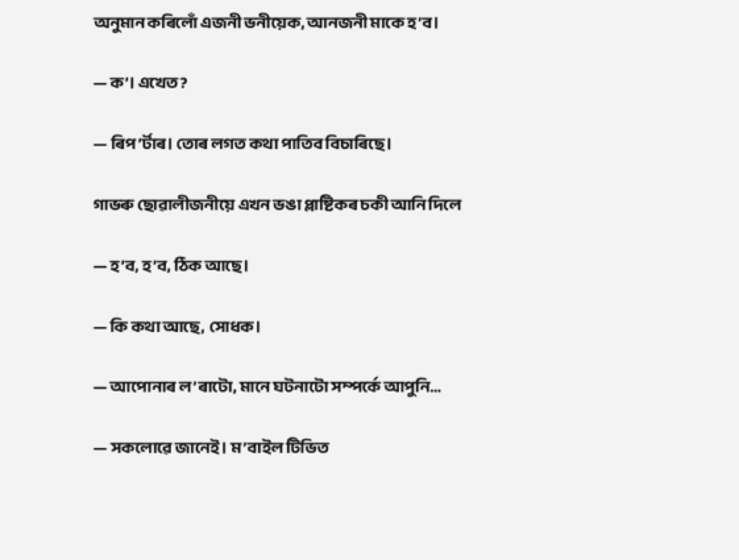অনুমান কৰিলোঁ এজনী ভনীয়েক, আনজনী মাকে হ’ব।

— ক’। এখেত?

— ৰিপ’ৰ্টাৰ। তোৰ লগত কথা পাতিব বিচাৰিছে।

গাভৰু ছোৱালীজনীয়ে এখন ভঙা প্লাষ্টিকৰ চকী আনি দিলে

— হ’ব, হ’ব, ঠিক আছে।

— কি কথা আছে, সোধক।

— আপোনাৰ ল’ৰাটো, মানে ঘটনাটো সম্পৰ্কে আপুনি…

— সকলোৱে জানেই। ম’বাইল টিভিত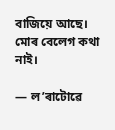বাজিয়ে আছে। মোৰ বেলেগ কথা নাই।

— ল’ৰাটোৱে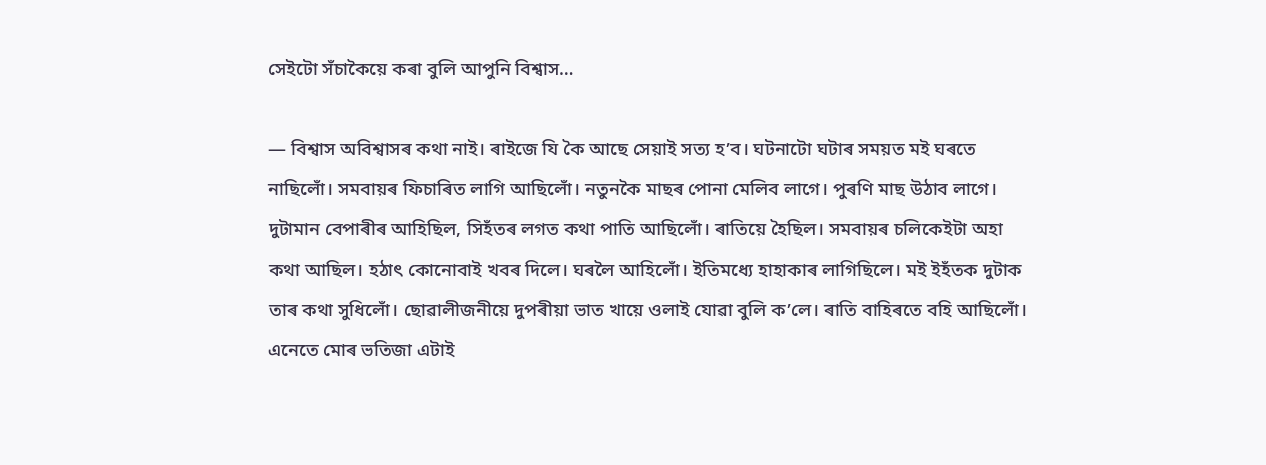সেইটো সঁচাকৈয়ে কৰা বুলি আপুনি বিশ্বাস…

— বিশ্বাস অবিশ্বাসৰ কথা নাই। ৰাইজে যি কৈ আছে সেয়াই সত্য হ’ব। ঘটনাটো ঘটাৰ সময়ত মই ঘৰতে নাছিলোঁ। সমবায়ৰ ফিচাৰিত লাগি আছিলোঁ। নতুনকৈ মাছৰ পোনা মেলিব লাগে। পুৰণি মাছ উঠাব লাগে। দুটামান বেপাৰীৰ আহিছিল, সিহঁতৰ লগত কথা পাতি আছিলোঁ। ৰাতিয়ে হৈছিল। সমবায়ৰ চলিকেইটা অহা কথা আছিল। হঠাৎ কোনোবাই খবৰ দিলে। ঘৰলৈ আহিলোঁ। ইতিমধ্যে হাহাকাৰ লাগিছিলে। মই ইহঁতক দুটাক তাৰ কথা সুধিলোঁ। ছোৱালীজনীয়ে দুপৰীয়া ভাত খায়ে ওলাই যোৱা বুলি ক’লে। ৰাতি বাহিৰতে বহি আছিলোঁ। এনেতে মোৰ ভতিজা এটাই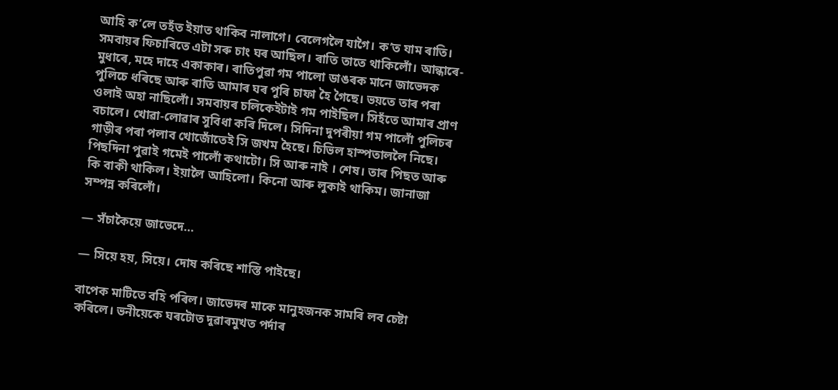আহি ক’লে তহঁত ইয়াত থাকিব নালাগে। বেলেগলৈ যাগৈ। ক’ত যাম ৰাতি। সমবায়ৰ ফিচাৰিতে এটা সৰু চাং ঘৰ আছিল। ৰাতি তাতে থাকিলোঁ। আন্ধাৰে-মুধাৰে, মহে দাহে একাকাৰ। ৰাতিপুৱা গম পালো ডাঙৰক মানে জাভেদক পুলিচে ধৰিছে আৰু ৰাতি আমাৰ ঘৰ পুৰি চাফা হৈ গৈছে। ভয়তে তাৰ পৰা ওলাই অহা নাছিলোঁ। সমবায়ৰ চলিকেইটাই গম পাইছিল। সিহঁতে আমাৰ প্ৰাণ বচালে। খোৱা-লোৱাৰ সুবিধা কৰি দিলে। সিদিনা দুপৰীয়া গম পালোঁ পুলিচৰ গাড়ীৰ পৰা পলাব খোজোঁতেই সি জখম হৈছে। চিভিল হাস্পতাললৈ নিছে। পিছদিনা পুৱাই গমেই পালোঁ কথাটো। সি আৰু নাই । শেষ। তাৰ পিছত আৰু কি বাকী থাকিল। ইয়ালৈ আহিলো। কিনো আৰু লুকাই থাকিম। জানাজা সম্পন্ন কৰিলোঁ।

— সঁচাকৈয়ে জাভেদে…

— সিয়ে হয়, সিয়ে। দোষ কৰিছে শাস্তি পাইছে।

বাপেক মাটিতে বহি পৰিল। জাভেদৰ মাকে মানুহজনক সামৰি লব চেষ্টা কৰিলে। ভনীয়েকে ঘৰটোত দুৱাৰমুখত পৰ্দাৰ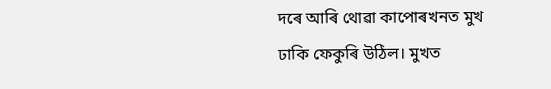দৰে আৰি থোৱা কাপোৰখনত মুখ ঢাকি ফেকুৰি উঠিল। মুখত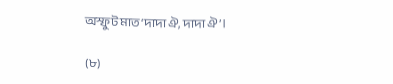অস্ফুট মাত ‘দাদা ঐ, দাদা ঐ’।

(৮)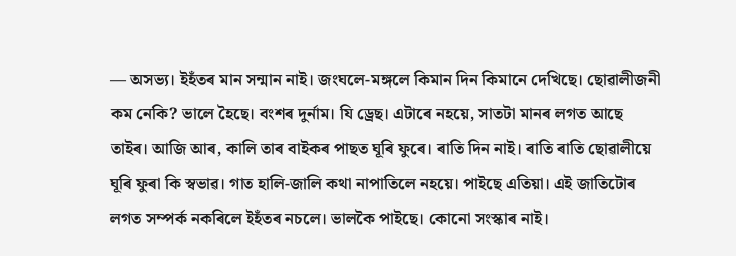— অসভ্য। ইহঁতৰ মান সন্মান নাই। জংঘলে-মঙ্গলে কিমান দিন কিমানে দেখিছে। ছোৱালীজনী কম নেকি? ভালে হৈছে। বংশৰ দুৰ্নাম। যি ড্ৰেছ। এটাৰে নহয়ে, সাতটা মানৰ লগত আছে তাইৰ। আজি আৰ, কালি তাৰ বাইকৰ পাছত ঘূৰি ফুৰে। ৰাতি দিন নাই। ৰাতি ৰাতি ছোৱালীয়ে ঘূৰি ফুৰা কি স্বভাৱ। গাত হালি-জালি কথা নাপাতিলে নহয়ে। পাইছে এতিয়া। এই জাতিটোৰ লগত সম্পৰ্ক নকৰিলে ইহঁতৰ নচলে। ভালকৈ পাইছে। কোনো সংস্কাৰ নাই।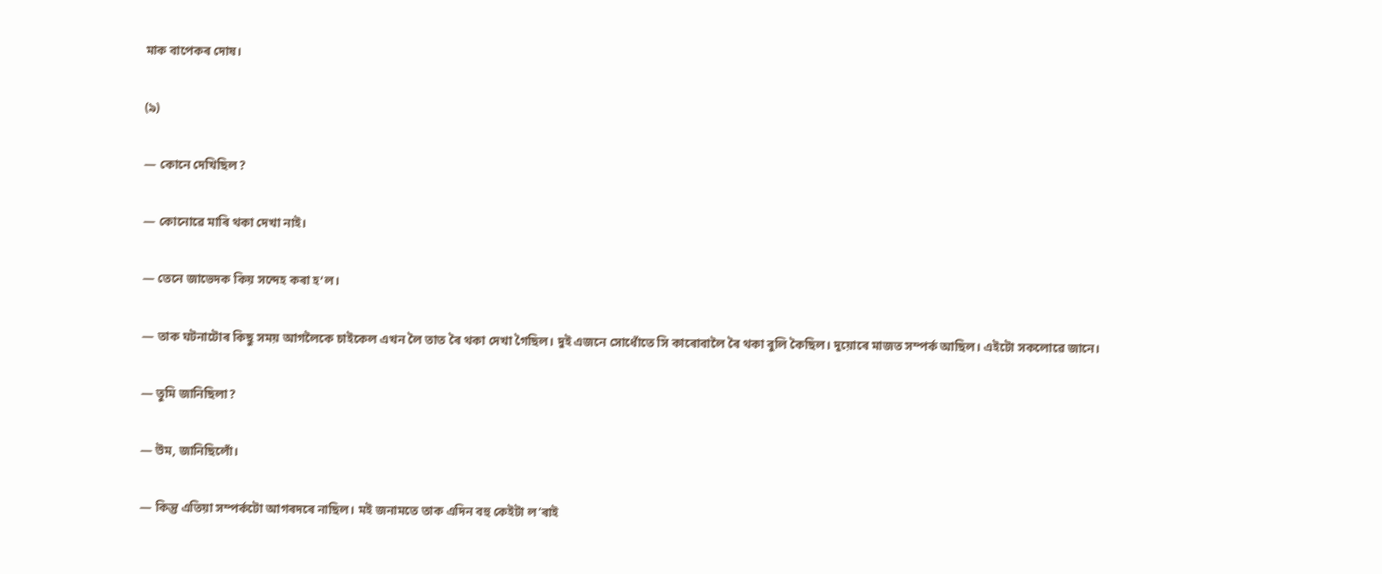মাক বাপেকৰ দোষ।

(৯)

— কোনে দেখিছিল?

— কোনোৱে মাৰি থকা দেখা নাই।

— তেনে জাভেদক কিয় সন্দেহ কৰা হʼল।

— তাক ঘটনাটোৰ কিছু সময় আগলৈকে চাইকেল এখন লৈ তাত ৰৈ থকা দেখা গৈছিল। দুই এজনে সোধোঁতে সি কাৰোবালৈ ৰৈ থকা বুলি কৈছিল। দুয়োৰে মাজত সম্পৰ্ক আছিল। এইটো সকলোৱে জানে।

— তুমি জানিছিলা?

— উম, জানিছিলোঁ।

— কিন্তু এতিয়া সম্পৰ্কটো আগৰদৰে নাছিল। মই জনামতে তাক এদিন বহু কেইটা ল’ৰাই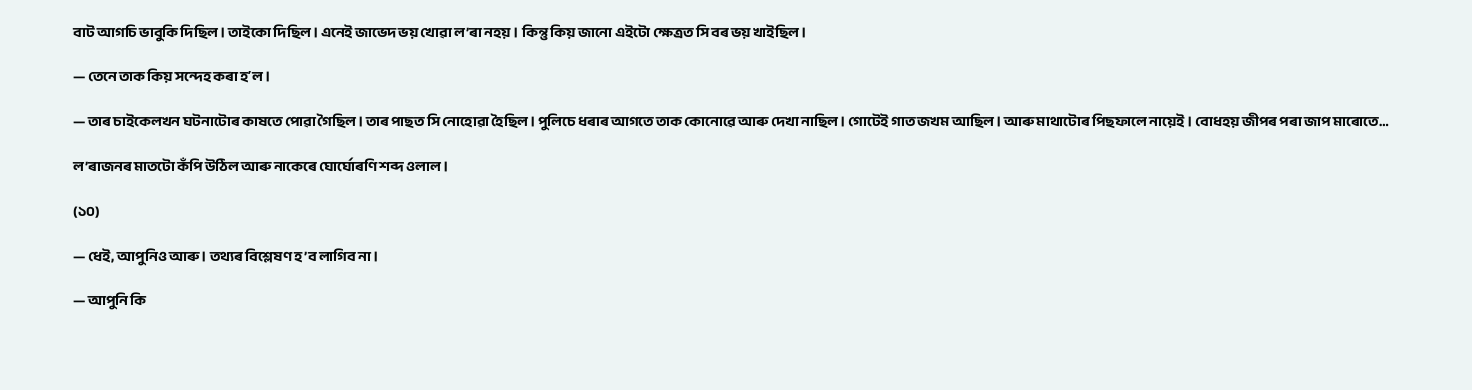বাট আগচি ভাবুকি দিছিল। তাইকো দিছিল। এনেই জাভেদ ভয় খোৱা ল’ৰা নহয়। কিন্তু কিয় জানো এইটো ক্ষেত্ৰত সি বৰ ভয় খাইছিল।

— তেনে তাক কিয় সন্দেহ কৰা হʼল।

— তাৰ চাইকেলখন ঘটনাটোৰ কাষতে পোৱা গৈছিল। তাৰ পাছত সি নোহোৱা হৈছিল। পুলিচে ধৰাৰ আগতে তাক কোনোৱে আৰু দেখা নাছিল। গোটেই গাত জখম আছিল। আৰু মাথাটোৰ পিছফালে নায়েই। বোধহয় জীপৰ পৰা জাপ মাৰোতে…

ল’ৰাজনৰ মাতটো কঁপি উঠিল আৰু নাকেৰে ঘোৰ্ঘোৰণি শব্দ ওলাল।

(১০)

— ধেই, আপুনিও আৰু। তথ্যৰ বিশ্লেষণ হ’ব লাগিব না।

— আপুনি কি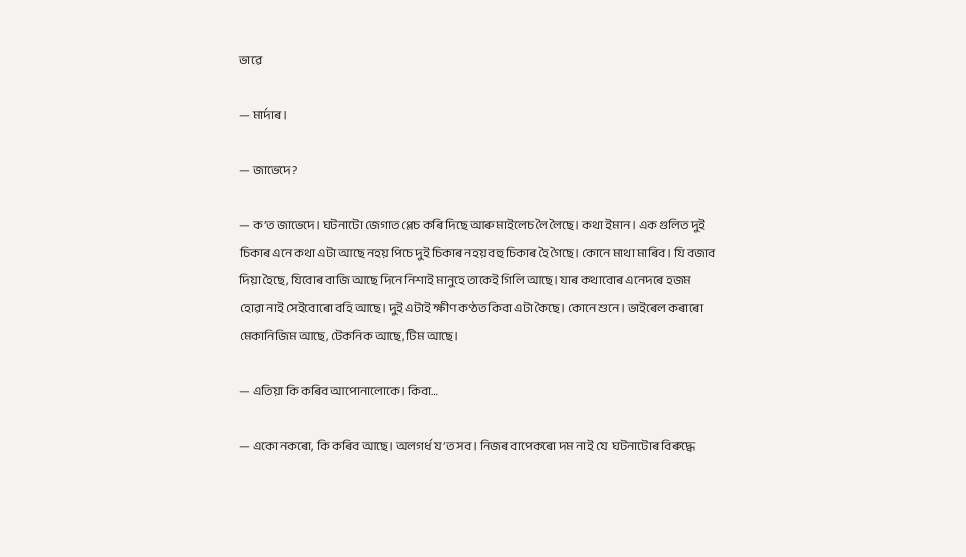ভাৱে

— মাৰ্দাৰ।

— জাভেদে?

— ক’ত জাভেদে। ঘটনাটো জেগাত প্লেচ কৰি দিছে আৰু মাইলেচ লৈ লৈছে। কথা ইমান। এক গুলিত দুই চিকাৰ এনে কথা এটা আছে নহয় পিচে দুই চিকাৰ নহয় বহু চিকাৰ হৈ গৈছে। কোনে মাথা মাৰিব। যি বজাব দিয়া হৈছে, যিবোৰ বাজি আছে দিনে নিশাই মানুহে তাকেই গিলি আছে। যাৰ কথাবোৰ এনেদৰে হজম হোৱা নাই সেইবোৰো বহি আছে। দুই এটাই ক্ষীণ কণ্ঠত কিবা এটা কৈছে। কোনে শুনে। ভাইৰেল কৰাৰো মেকানিজিম আছে, টেকনিক আছে, টিম আছে।

— এতিয়া কি কৰিব আপোনালোকে। কিবা…

— একো নকৰো, কি কৰিব আছে। অলগৰ্ধ য’ত সব। নিজৰ বাপেকৰো দম নাই যে  ঘটনাটোৰ বিৰুদ্ধে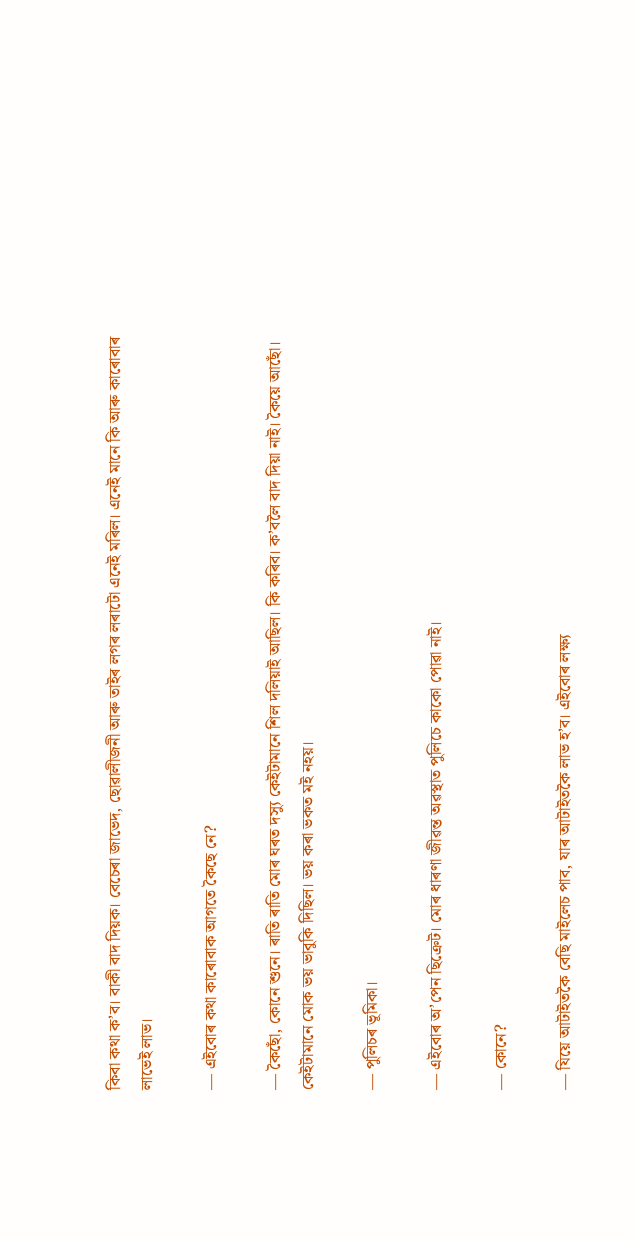কিবা কথা ক’ব। বাকী বাদ দিয়ক। বেচেৰা জাভেদ, ছোৱালীজনী আৰু তাইৰ লগৰ লৰাটো এনেই মৰিল। এনেই মানে কি আৰু কাৰোবাৰ লাভেই লাভ।

— এইবোৰ কথা কাৰোবাক আগতে কৈছে নে?

— কৈছোঁ, কোনে শুনে। ৰাতি ৰাতি মোৰ ঘৰত দস্যু কেইটামানে শিল দলিয়াই আছিল। কি কৰিব। ক’বলৈ বাদ দিয়া নাই। কৈয়ে আছোঁ। কেইটামানে মোক ভয় ভাবুকি দিছিল। ভয় কৰা ভকত মই নহয়।

— পুলিচৰ ভূমিকা।

— এইবোৰ অ’পেন ছিক্ৰেট। মোৰ ধাৰণা জীৱন্ত অৱস্থাত পুলিচে কাকো পোৱা নাই।

— কোনে?

— যিয়ে আটাইতকৈ বেছি মাইলেচ পাব, যাৰ আটাইতকৈ লাভ হ’ব। এইবোৰ লক্ষ্য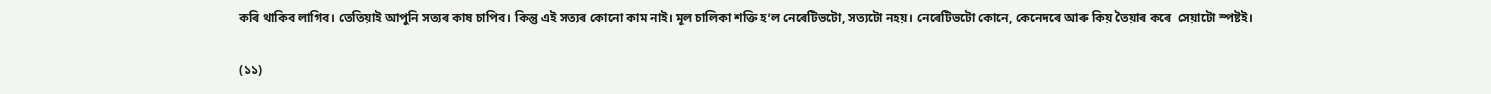কৰি থাকিব লাগিব। তেতিয়াই আপুনি সত্যৰ কাষ চাপিব। কিন্তু এই সত্যৰ কোনো কাম নাই। মূল চালিকা শক্তি হʼল নেৰেটিভটো, সত্যটো নহয়। নেৰেটিভটো কোনে, কেনেদৰে আৰু কিয় তৈয়াৰ কৰে  সেয়াটো স্পষ্ট‌ই।

(১১)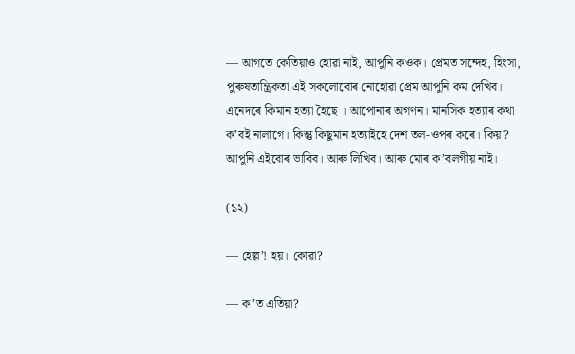— আগতে কেতিয়াও হোৱা নাই, আপুনি ক‌ওক। প্ৰেমত সন্দেহ, হিংসা, পুৰুষতান্ত্ৰিকতা এই সকলোবোৰ নোহোৱা প্ৰেম আপুনি কম দেখিব। এনেদৰে কিমান হত্যা হৈছে । আপোনাৰ অগণন। মানসিক হত্যাৰ কথা কʼব‌ই নালাগে। কিন্তু কিছুমান হত্যাইহে দেশ তল-ওপৰ কৰে। কিয়? আপুনি এইবোৰ ভাবিব। আৰু লিখিব। আৰু মোৰ ক’বলগীয় নাই।

(১২)

— হেল্ল’! হয়। কোৱা?

— ক’ত এতিয়া?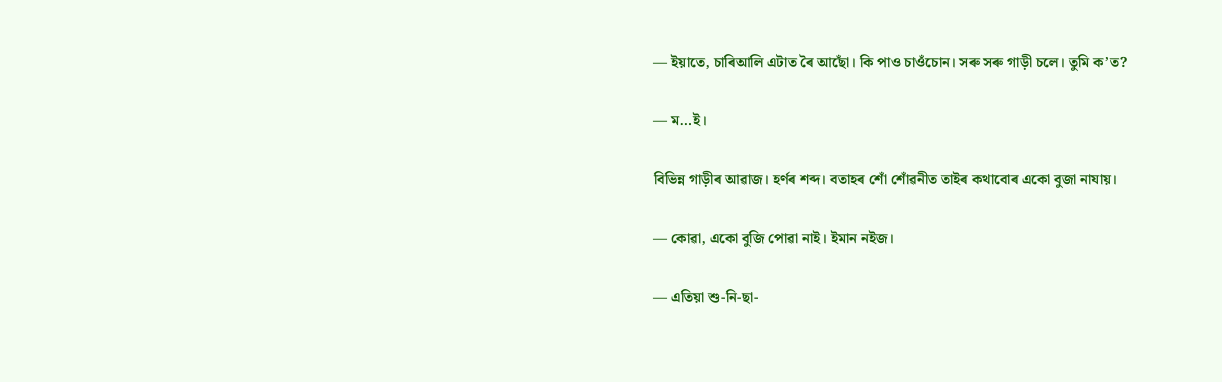— ইয়াতে, চাৰিআলি এটাত ৰৈ আছোঁ। কি পাও চাওঁচোন। সৰু সৰু গাড়ী চলে। তুমি ক’ত?

— ম…ই।

বিভিন্ন গাড়ীৰ আৱাজ। হৰ্ণৰ শব্দ। বতাহৰ শোঁ শোঁৱনীত তাইৰ কথাবোৰ একো বুজা নাযায়।

— কোৱা, একো বুজি পোৱা নাই। ইমান ন‌ইজ।

— এতিয়া শু-নি-ছা-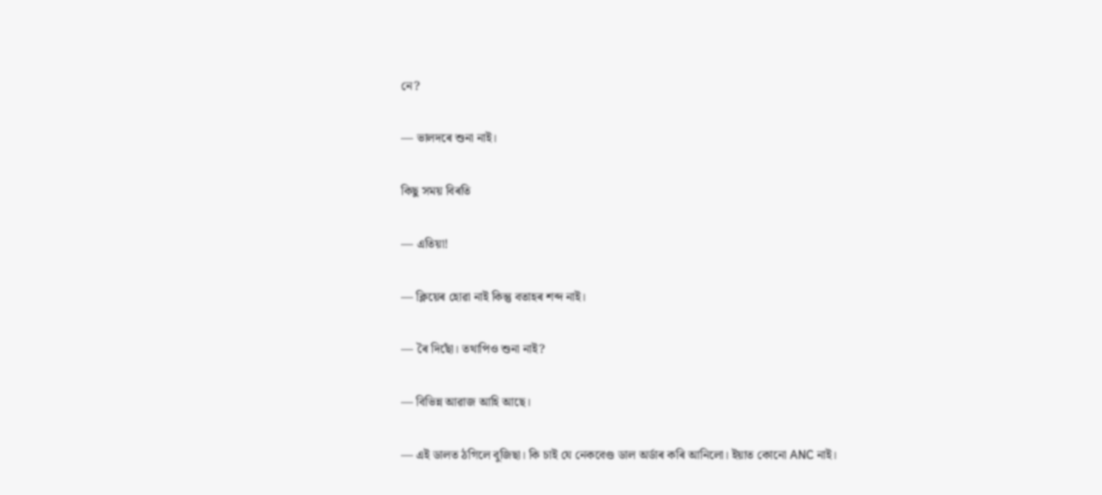নে?

— ভালদৰে শুনা নাই।

কিছু সময় বিৰতি

— এতিয়া!

— ক্লিয়েৰ হোৱা নাই কিন্তু বতাহৰ শব্দ নাই।

— ৰৈ দিছোঁ। তথাপিও শুনা নাই?

— বিভিন্ন আৱাজ আহি আছে।

— এই ডালত ঠগিলে বুজিছা। কি চাই যে নেকবেণ্ড ডাল অৰ্ডাৰ কৰি আনিলো। ইয়াত কোনো ANC নাই।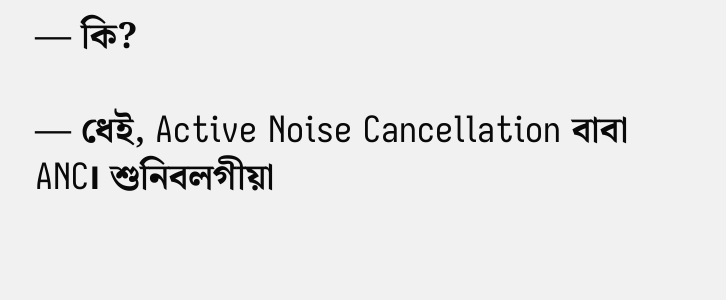— কি?

— ধেই, Active Noise Cancellation বাবা ANC। শুনিবলগীয়া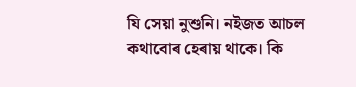যি সেয়া নুশুনি। ন‌ইজত আচল কথাবোৰ হেৰায় থাকে। কি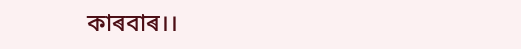কাৰবাৰ।।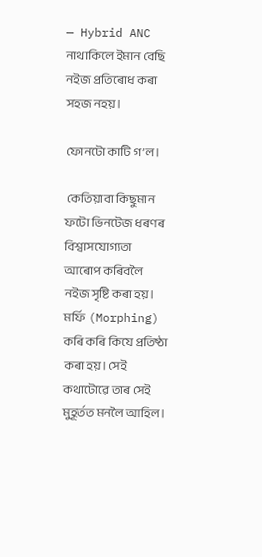— Hybrid ANC নাথাকিলে ইমান বেছি ন‌ইজ প্ৰতিৰোধ কৰা সহজ নহয়।

ফোনটো কাটি গ’ল।

 কেতিয়াবা কিছুমান ফটো ভিনটেজ ধৰণৰ বিশ্বাসযোগ্যতা আৰোপ কৰিবলৈ নইজ সৃষ্টি কৰা হয়। মৰ্ফি (Morphing) কৰি কৰি কিযে প্ৰতিষ্ঠা কৰা হয়। সেই কথাটোৱে তাৰ সেই মুহূৰ্তত মনলৈ আহিল।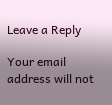Leave a Reply

Your email address will not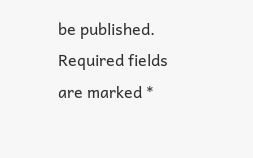be published. Required fields are marked *